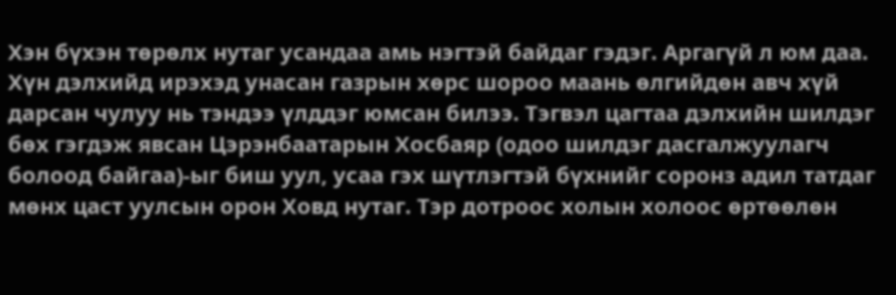Хэн бүхэн төрөлх нутаг усандаа амь нэгтэй байдаг гэдэг. Аргагүй л юм даа. Хүн дэлхийд ирэхэд унасан газрын хөрс шороо маань өлгийдөн авч хүй дарсан чулуу нь тэндээ үлддэг юмсан билээ. Тэгвэл цагтаа дэлхийн шилдэг бөх гэгдэж явсан Цэрэнбаатарын Хосбаяр (одоо шилдэг дасгалжуулагч болоод байгаа)-ыг биш уул, усаа гэх шүтлэгтэй бүхнийг соронз адил татдаг мөнх цаст уулсын орон Ховд нутаг. Тэр дотроос холын холоос өртөөлөн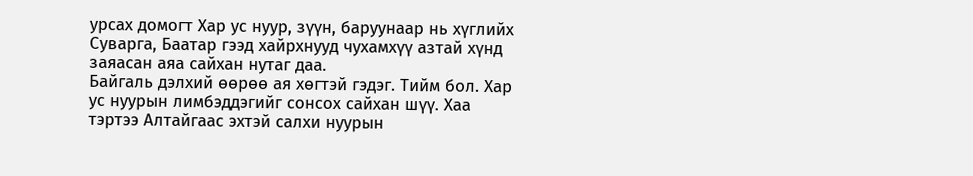урсах домогт Хар ус нуур, зүүн, баруунаар нь хүглийх Суварга, Баатар гээд хайрхнууд чухамхүү азтай хүнд заяасан аяа сайхан нутаг даа.
Байгаль дэлхий өөрөө ая хөгтэй гэдэг. Тийм бол. Хар ус нуурын лимбэддэгийг сонсох сайхан шүү. Хаа тэртээ Алтайгаас эхтэй салхи нуурын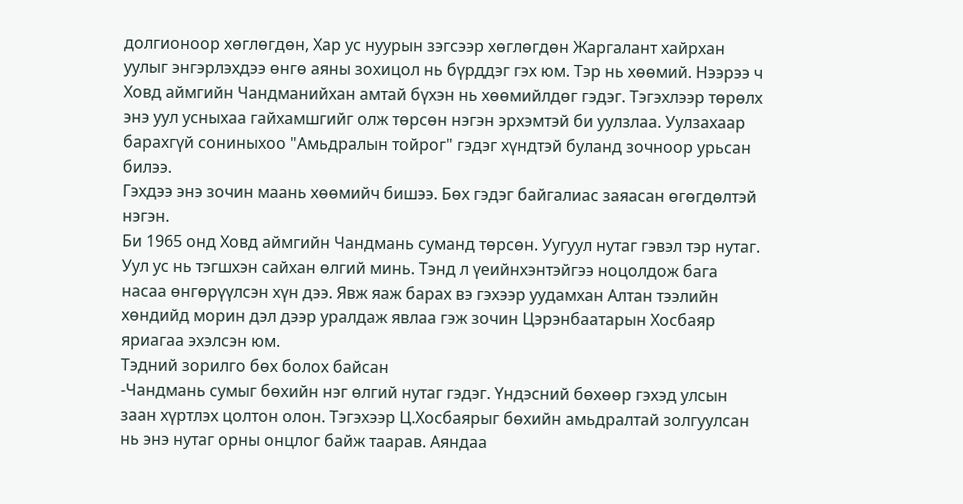долгионоор хөглөгдөн, Хар ус нуурын зэгсээр хөглөгдөн Жаргалант хайрхан уулыг энгэрлэхдээ өнгө аяны зохицол нь бүрддэг гэх юм. Тэр нь хөөмий. Нээрээ ч Ховд аймгийн Чандманийхан амтай бүхэн нь хөөмийлдөг гэдэг. Тэгэхлээр төрөлх энэ уул усныхаа гайхамшгийг олж төрсөн нэгэн эрхэмтэй би уулзлаа. Уулзахаар барахгүй сониныхоо "Амьдралын тойрог" гэдэг хүндтэй буланд зочноор урьсан билээ.
Гэхдээ энэ зочин маань хөөмийч бишээ. Бөх гэдэг байгалиас заяасан өгөгдөлтэй нэгэн.
Би 1965 онд Ховд аймгийн Чандмань суманд төрсөн. Уугуул нутаг гэвэл тэр нутаг. Уул ус нь тэгшхэн сайхан өлгий минь. Тэнд л үеийнхэнтэйгээ ноцолдож бага насаа өнгөрүүлсэн хүн дээ. Явж яаж барах вэ гэхээр уудамхан Алтан тээлийн хөндийд морин дэл дээр уралдаж явлаа гэж зочин Цэрэнбаатарын Хосбаяр яриагаа эхэлсэн юм.
Тэдний зорилго бөх болох байсан
-Чандмань сумыг бөхийн нэг өлгий нутаг гэдэг. Үндэсний бөхөөр гэхэд улсын заан хүртлэх цолтон олон. Тэгэхээр Ц.Хосбаярыг бөхийн амьдралтай золгуулсан нь энэ нутаг орны онцлог байж таарав. Аяндаа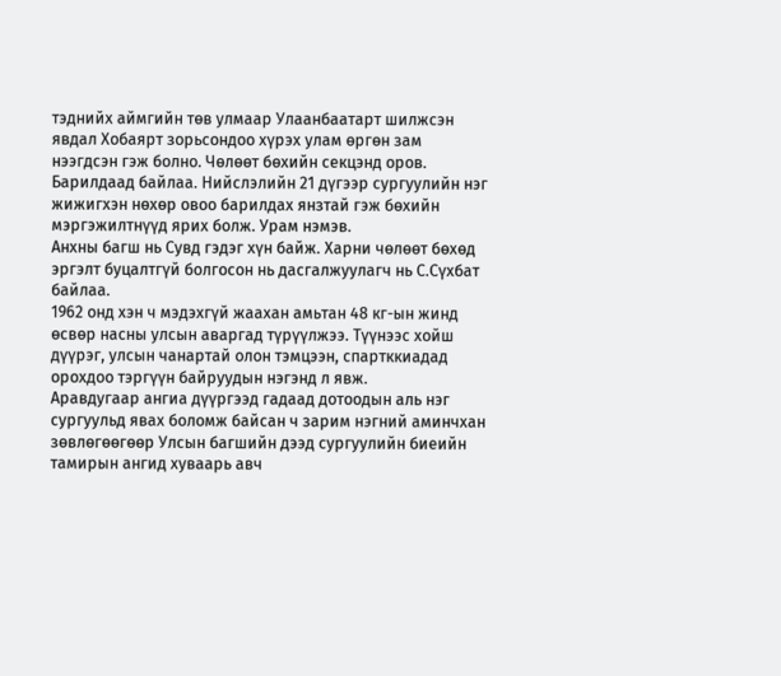тэднийх аймгийн төв улмаар Улаанбаатарт шилжсэн явдал Хобаярт зорьсондоо хүрэх улам өргөн зам нээгдсэн гэж болно. Чөлөөт бөхийн секцэнд оров. Барилдаад байлаа. Нийслэлийн 21 дүгээр сургуулийн нэг жижигхэн нөхөр овоо барилдах янзтай гэж бөхийн мэргэжилтнүүд ярих болж. Урам нэмэв.
Анхны багш нь Сувд гэдэг хүн байж. Харни чөлөөт бөхөд эргэлт буцалтгүй болгосон нь дасгалжуулагч нь С.Сүхбат байлаа.
1962 онд хэн ч мэдэхгүй жаахан амьтан 48 кг-ын жинд өсвөр насны улсын аваргад түрүүлжээ. Түүнээс хойш дүүрэг, улсын чанартай олон тэмцээн, спартккиадад орохдоо тэргүүн байруудын нэгэнд л явж.
Аравдугаар ангиа дүүргээд гадаад дотоодын аль нэг сургуульд явах боломж байсан ч зарим нэгний аминчхан зөвлөгөөгөөр Улсын багшийн дээд сургуулийн биеийн тамирын ангид хуваарь авч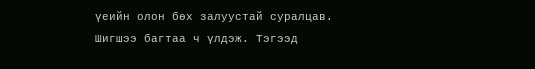үеийн олон бөх залуустай суралцав.
Шигшээ багтаа ч үлдэж. Тэгээд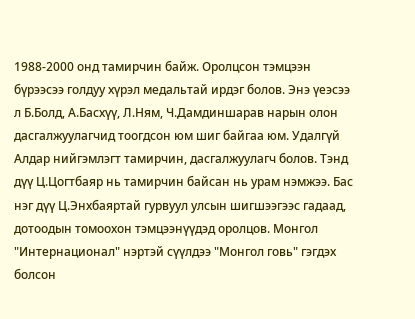1988-2000 онд тамирчин байж. Оролцсон тэмцээн бүрээсээ голдуу хүрэл медальтай ирдэг болов. Энэ үеэсээ л Б.Болд, А.Басхүү, Л.Ням, Ч.Дамдиншарав нарын олон дасгалжуулагчид тоогдсон юм шиг байгаа юм. Удалгүй Алдар нийгэмлэгт тамирчин, дасгалжуулагч болов. Тэнд дүү Ц.Цогтбаяр нь тамирчин байсан нь урам нэмжээ. Бас нэг дүү Ц.Энхбаяртай гурвуул улсын шигшээгээс гадаад, дотоодын томоохон тэмцээнүүдэд оролцов. Монгол "Интернационал" нэртэй сүүлдээ "Монгол говь" гэгдэх болсон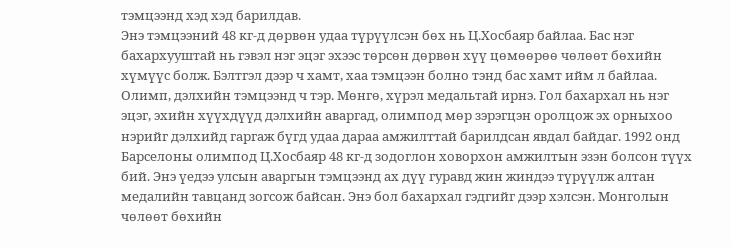тэмцээнд хэд хэд барилдав.
Энэ тэмцээний 48 кг-д дөрвөн удаа түрүүлсэн бөх нь Ц.Хосбаяр байлаа. Бас нэг бахархууштай нь гэвэл нэг эцэг эхээс төрсөн дөрвөн хүү цөмөөрөө чөлөөт бөхийн хүмүүс болж. Бэлтгэл дээр ч хамт, хаа тэмцээн болно тэнд бас хамт ийм л байлаа. Олимп, дэлхийн тэмцээнд ч тэр. Мөнгө, хүрэл медальтай ирнэ. Гол бахархал нь нэг эцэг, эхийн хүүхдүүд дэлхийн аваргад, олимпод мөр зэрэгцэн оролцож эх орныхоо нэрийг дэлхийд гаргаж бүгд удаа дараа амжилттай барилдсан явдал байдаг. 1992 онд Барселоны олимпод Ц.Хосбаяр 48 кг-д зодоглон ховорхон амжилтын эзэн болсон түүх бий. Энэ үедээ улсын аваргын тэмцээнд ах дүү гуравд жин жиндээ түрүүлж алтан медалийн тавцанд зогсож байсан. Энэ бол бахархал гэдгийг дээр хэлсэн. Монголын чөлөөт бөхийн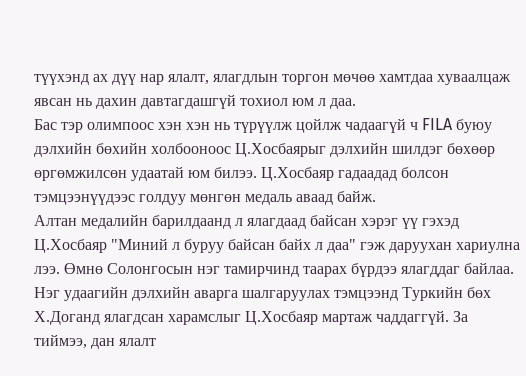түүхэнд ах дүү нар ялалт, ялагдлын торгон мөчөө хамтдаа хуваалцаж явсан нь дахин давтагдашгүй тохиол юм л даа.
Бас тэр олимпоос хэн хэн нь түрүүлж цойлж чадаагүй ч FILA буюу дэлхийн бөхийн холбооноос Ц.Хосбаярыг дэлхийн шилдэг бөхөөр өргөмжилсөн удаатай юм билээ. Ц.Хосбаяр гадаадад болсон тэмцээнүүдээс голдуу мөнгөн медаль аваад байж.
Алтан медалийн барилдаанд л ялагдаад байсан хэрэг үү гэхэд Ц.Хосбаяр "Миний л буруу байсан байх л даа" гэж даруухан хариулна лээ. Өмнө Солонгосын нэг тамирчинд таарах бүрдээ ялагддаг байлаа. Нэг удаагийн дэлхийн аварга шалгаруулах тэмцээнд Туркийн бөх Х.Доганд ялагдсан харамслыг Ц.Хосбаяр мартаж чаддаггүй. За тиймээ, дан ялалт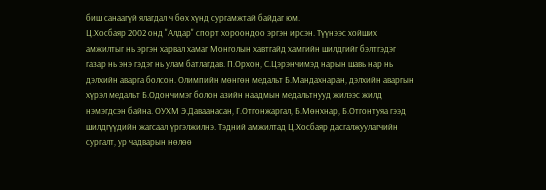биш санаагүй ялагдал ч бөх хүнд сургамжтай байдаг юм.
Ц.Хосбаяр 2002 онд "Алдар" спорт хороондоо эргэн ирсэн. Түүнээс хойших амжилтыг нь эргэн харвал хамаг Монголын хавтгайд хамгийн шилдгийг бэлтгэдэг газар нь энэ гэдэг нь улам батлагдав. П.Орхон, С.Цэрэнчимэд нарын шавь нар нь дэлхийн аварга болсон. Олимпийн мөнгөн медальт Б.Мандахнаран, дэлхийн аваргын хүрэл медальт Б.Одончимэг болон азийн наадмын медальтнууд жилээс жилд нэмэгдсэн байна. ОУХМ Э.Даваанасан, Г.Отгонжаргал, Б.Мөнхнар, Б.Отгонтуяа гээд шилдгүүдийн жагсаал үргэлжилнэ. Тэдний амжилтад Ц.Хосбаяр дасгалжуулагчийн сургалт, ур чадварын нөлөө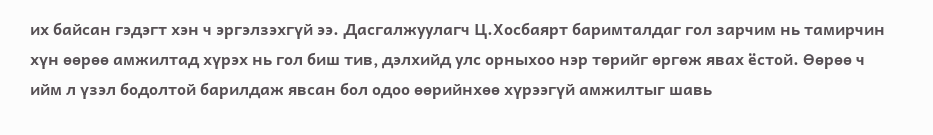их байсан гэдэгт хэн ч эргэлзэхгүй ээ. Дасгалжуулагч Ц.Хосбаярт баримталдаг гол зарчим нь тамирчин хүн өөрөө амжилтад хүрэх нь гол биш тив, дэлхийд улс орныхоо нэр төрийг өргөж явах ёстой. Өөрөө ч ийм л үзэл бодолтой барилдаж явсан бол одоо өөрийнхөө хүрээгүй амжилтыг шавь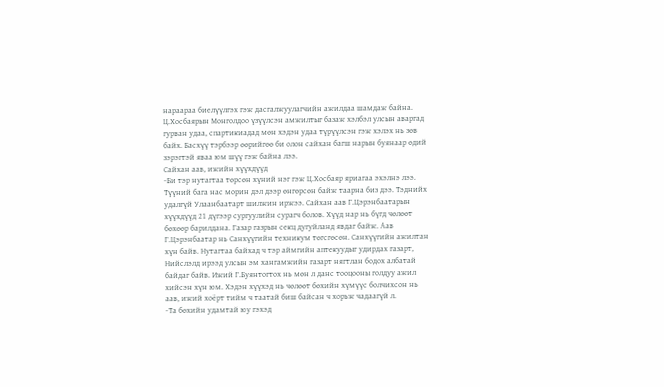нараараа биелүүлгэх гэж дасгалжуулагчийн ажилдаа шамдаж байна.
Ц.Хосбаярын Монголдоо үзүүлсэн амжилтыг базаж хэлбэл улсын аваргад гурван удаа, спартикиадад мөн хэдэн удаа түрүүлсэн гэж хэлэх нь зөв байх. Басхүү тэрбээр өөрийгөө би олон сайхан багш нарын буянаар өдий зэрэгтэй яваа юм шүү гэж байна лээ.
Сайхан аав, ижийн хүүхдүүд
-Би тэр нутагтаа төрсөн хүний нэг гэж Ц.Хосбаяр яриагаа эхэлнэ лээ. Түүний бага нас морин дэл дээр өнгөрсөн байж таарна биз дээ. Тэднийх удалгүй Улаанбаатарт шилжин иржээ. Сайхан аав Г.Цэрэнбаатарын хүүхдүүд 21 дүгээр сургуулийн сурагч болов. Хүүд нар нь бүгд чөлөөт бөхөөр барилдана. Газар газрын секц дугуйланд явдаг байж. Аав Г.Цэрэнбаатар нь Санхүүгийн техникум төгсгөсөн. Санхүүгийн ажилтан хүн байв. Нутагтаа байхад ч тэр аймгийн аптекуудыг удирдах газарт, Нийслэлд ирээд улсын эм хангамжийн газарт нягтлан бодох албатай байдаг байв. Ижий Г.Буянтогтох нь мөн л данс тооцооны голдуу ажил хийсэн хүн юм. Хэдэн хүүхэд нь чөлөөт бөхийн хүмүүс болчихсон нь аав, ижий хоёрт тийм ч таатай биш байсан ч хорьж чадаагүй л.
-Та бөхийн удамтай юу гэхэд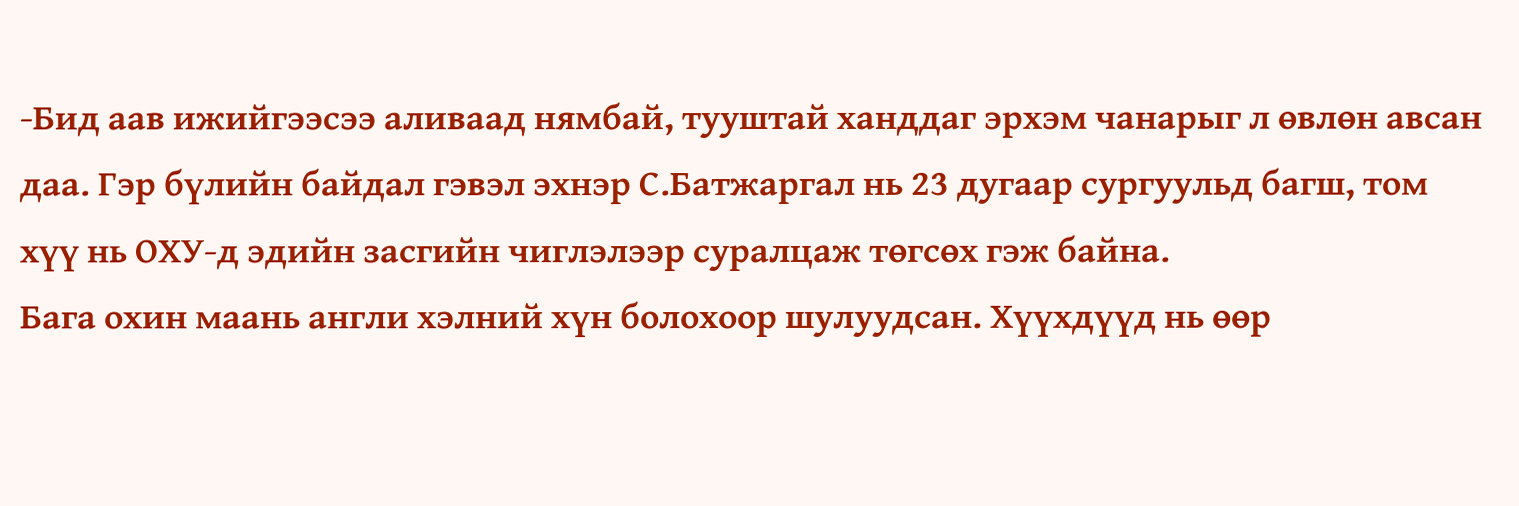-Бид аав ижийгээсээ аливаад нямбай, тууштай ханддаг эрхэм чанарыг л өвлөн авсан даа. Гэр бүлийн байдал гэвэл эхнэр С.Батжаргал нь 23 дугаар сургуульд багш, том хүү нь ОХУ-д эдийн засгийн чиглэлээр суралцаж төгсөх гэж байна.
Бага охин маань англи хэлний хүн болохоор шулуудсан. Хүүхдүүд нь өөр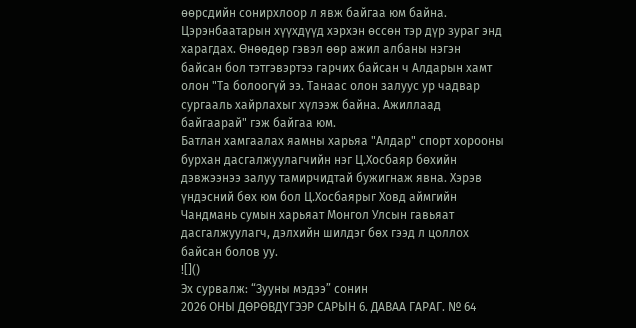өөрсдийн сонирхлоор л явж байгаа юм байна. Цэрэнбаатарын хүүхдүүд хэрхэн өссөн тэр дүр зураг энд харагдах. Өнөөдөр гэвэл өөр ажил албаны нэгэн байсан бол тэтгэвэртээ гарчих байсан ч Алдарын хамт олон "Та болоогүй ээ. Танаас олон залуус ур чадвар сургааль хайрлахыг хүлээж байна. Ажиллаад байгаарай" гэж байгаа юм.
Батлан хамгаалах яамны харьяа "Алдар" спорт хорооны бурхан дасгалжуулагчийн нэг Ц.Хосбаяр бөхийн дэвжээнээ залуу тамирчидтай бужигнаж явна. Хэрэв үндэсний бөх юм бол Ц.Хосбаярыг Ховд аймгийн Чандмань сумын харьяат Монгол Улсын гавьяат дасгалжуулагч, дэлхийн шилдэг бөх гээд л цоллох байсан болов уу.
![]()
Эх сурвалж: “Зууны мэдээ” сонин
2026 ОНЫ ДӨРӨВДҮГЭЭР САРЫН 6. ДАВАА ГАРАГ. № 64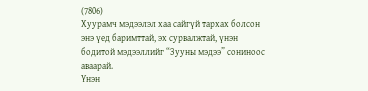(7806)
Хуурамч мэдээлэл хаа сайгүй тархах болсон энэ үед баримттай, эх сурвалжтай, үнэн бодитой мэдээллийг “Зууны мэдээ” сониноос аваарай.
Үнэн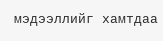мэдээллийг хамтдаа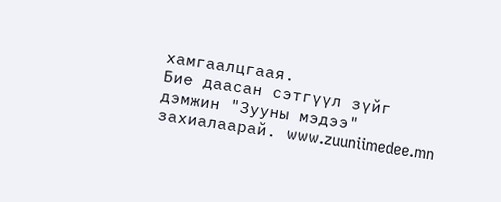хамгаалцгаая.
Бие даасан сэтгүүл зүйг дэмжин "Зууны мэдээ" захиалаарай. www.zuuniimedee.mn